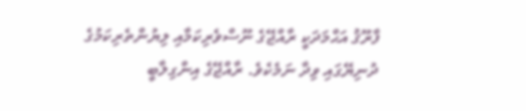ފާރޫޤު އަޙްމަދަކީ ރާއްޖޭގެ ނޫސްވެރިކަމާއި ލިޔުންތެރިކަމުގެ ދުނިޔޭގައި ވިދާ ނަމެކެވެ. ރާއްޖޭގެ އިންގިލާބީ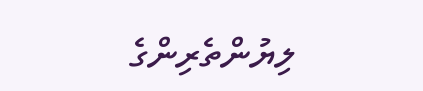ލިޔުންތެރިންގެ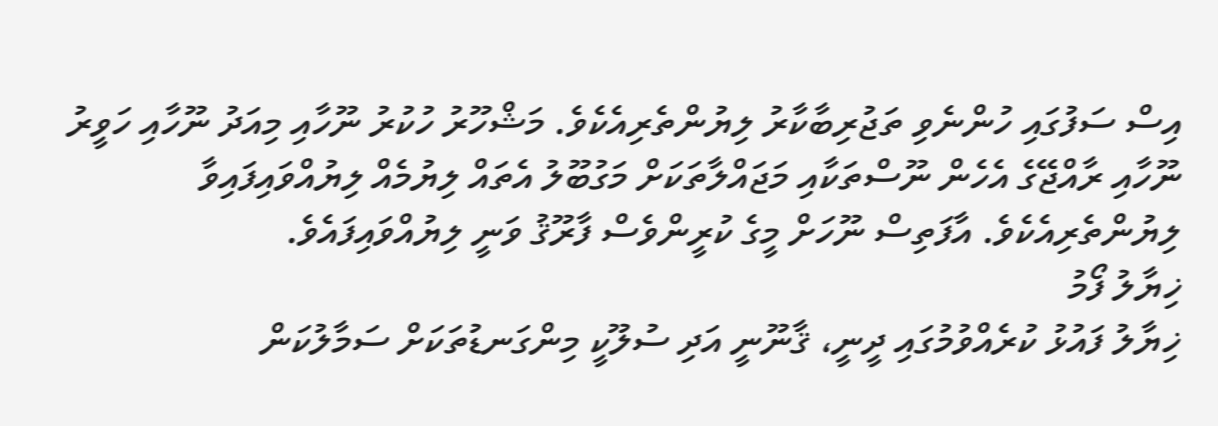އިސް ސަފުގައި ހުންނެވި ތަޖުރިބާކާރު ލިޔުންތެރިއެކެވެ. މަޝްހޫރު ހުކުރު ނޫހާއި މިއަދު ނޫހާއި ހަވީރު ނޫހާއި ރާއްޖޭގެ އެހެން ނޫސްތަކާއި މަޖައްލާތަކަށް މަގުބޫލު އެތައް ލިޔުމެއް ލިޔުއްވައިފައިވާ ލިޔުންތެރިއެކެވެ. އާފަތިސް ނޫހަށް މީގެ ކުރީންވެސް ފާރޫޤު ވަނީ ލިޔުއްވައިފައެވެ.
ޚިޔާލު ފޯމު
ޚިޔާލު ފައުޅު ކުރެއްވުމުގައި ދީނީ، ޤާނޫނީ އަދި ސުލޫކީ މިންގަނޑުތަކަށް ސަމާލުކަން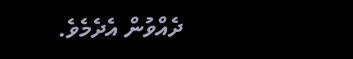ދެއްވުން އެދެމެވެ.